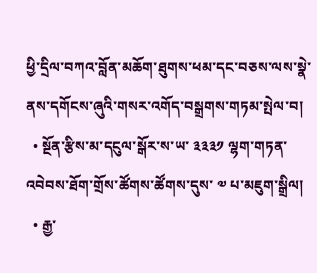ཕྱི་དྲིལ་བཀའ་བློན་མཆོག་ཐུགས་ཕམ་དང་བཅས་ལས་སྣེ་ནས་དགོངས་ཞུའི་གསར་འགོད་བསྒྲགས་གཏམ་སྤེལ་བ།
  • སྔོན་རྩིས་མ་དངུལ་སྒོར་ས་ཡ་ ༣༣༣༡ ལྷག་གཏན་འབེབས་ཐོག་གྲོས་ཚོགས་ཚོགས་དུས་ ༧ པ་མཇུག་སྒྲིལ།
  • རྒྱ་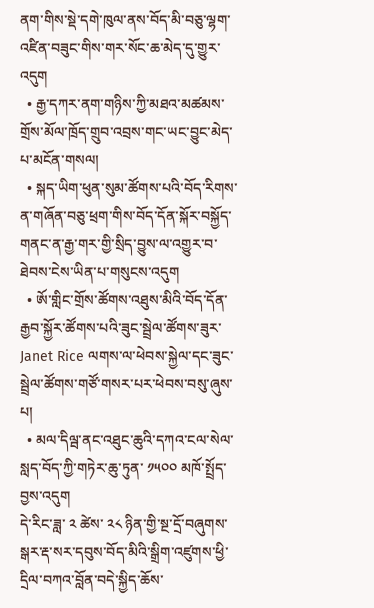ནག་གིས་སྡེ་དགེ་ཁུལ་ནས་བོད་མི་བཅུ་ལྷག་འཛིན་བཟུང་གིས་གར་སོང་ཆ་མེད་དུ་གྱུར་འདུག
  • རྒྱ་དཀར་ནག་གཉིས་ཀྱི་མཐའ་མཚམས་གྲོས་མོལ་ཁྲོད་གྲུབ་འབྲས་གང་ཡང་བྱུང་མེད་པ་མངོན་གསལ།
  • སྐད་ཡིག་ཕུན་སུམ་ཚོགས་པའི་བོད་རིགས་ན་གཞོན་བཅུ་ཕྲག་གིས་བོད་དོན་སྐོར་བསྐྱོད་གནང་ན་རྒྱ་གར་གྱི་སྲིད་བྱུས་ལ་འགྱུར་བ་ཐེབས་ངེས་ཡིན་པ་གསུངས་འདུག
  • ཨོ་གླིང་གྲོས་ཚོགས་འཐུས་མིའི་བོད་དོན་རྒྱབ་སྐྱོར་ཚོགས་པའི་ཟུང་སྦྲེལ་ཚོགས་ཟུར་ Janet Rice ལགས་ལ་ཕེབས་སྐྱེལ་དང་ཟུང་སྦྲེལ་ཚོགས་གཙོ་གསར་པར་ཕེབས་བསུ་ཞུས་པ།
  • མལ་དིལྦ་ནང་འཐུང་ཆུའི་དཀའ་ངལ་སེལ་སླད་བོད་ཀྱི་གཏེར་ཆུ་ཏུན་ ༡༥༠༠ མཁོ་སྤྲོད་བྱས་འདུག
དེ་རིང་ཟླ་ ༢ ཚེས་ ༢༨ ཉིན་གྱི་སྔ་དྲོ་བཞུགས་སྒར་རྡ་སར་དབུས་བོད་མིའི་སྒྲིག་འཛུགས་ཕྱི་དྲིལ་བཀའ་བློན་བདེ་སྐྱིད་ཆོས་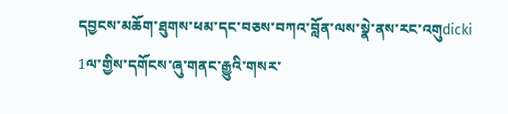དབྱངས་མཆོག་ཐུགས་ཕམ་དང་བཅས་བཀའ་བློན་ལས་སྣེ་ནས་རང་འགུdicki 1ལ་གྱིས་དགོངས་ཞུ་གནང་རྒྱུའི་གསར་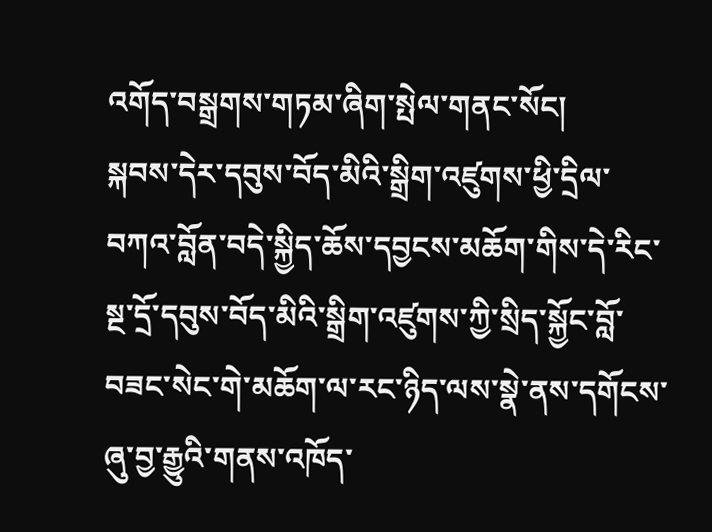འགོད་བསྒྲགས་གཏམ་ཞིག་སྤེལ་གནང་སོང།
སྐབས་དེར་དབུས་བོད་མིའི་སྒྲིག་འཛུགས་ཕྱི་དྲིལ་བཀའ་བློན་བདེ་སྐྱིད་ཆོས་དབྱངས་མཆོག་གིས་དེ་རིང་སྔ་དྲོ་དབུས་བོད་མིའི་སྒྲིག་འཛུགས་ཀྱི་སྲིད་སྐྱོང་བློ་བཟང་སེང་གེ་མཆོག་ལ་རང་ཉིད་ལས་སྣེ་ནས་དགོངས་ཞུ་བྱ་རྒྱུའི་གནས་འཁོད་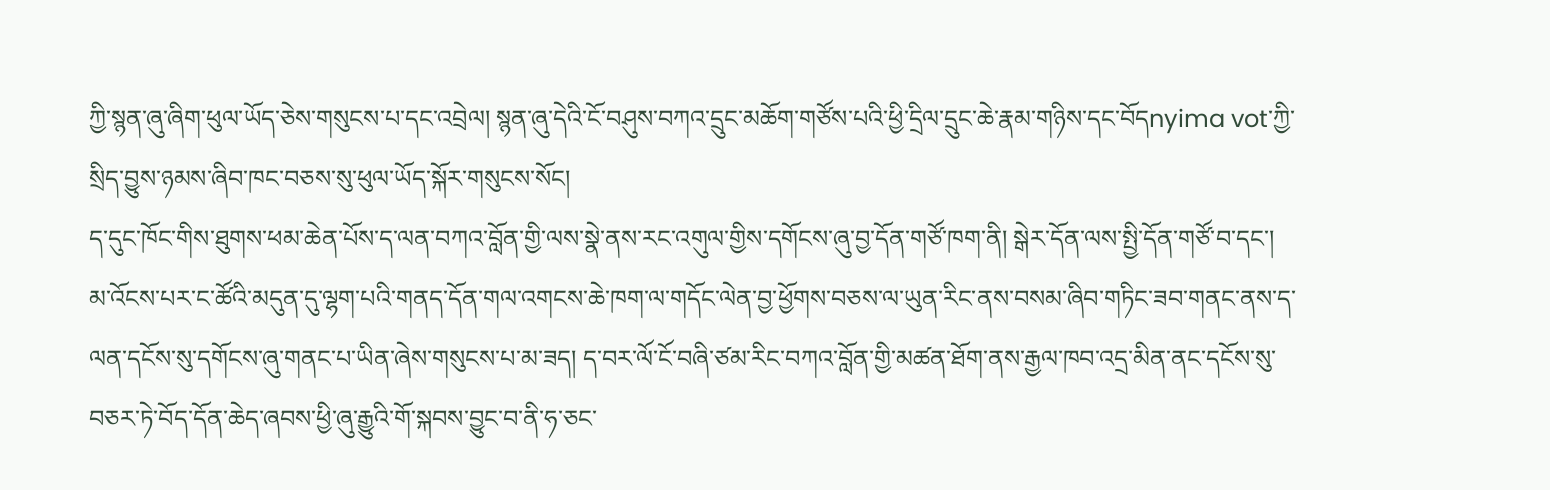ཀྱི་སྙན་ཞུ་ཞིག་ཕུལ་ཡོད་ཅེས་གསུངས་པ་དང་འབྲེལ། སྙན་ཞུ་དེའི་ངོ་བཤུས་བཀའ་དྲུང་མཆོག་གཙོས་པའི་ཕྱི་དྲིལ་དྲུང་ཆེ་རྣམ་གཉིས་དང་བོདnyima vot་ཀྱི་སྲིད་བྱུས་ཉམས་ཞིབ་ཁང་བཅས་སུ་ཕུལ་ཡོད་སྐོར་གསུངས་སོང།
ད་དུང་ཁོང་གིས་ཐུགས་ཕམ་ཆེན་པོས་ད་ལན་བཀའ་བློན་གྱི་ལས་སྣེ་ནས་རང་འགུལ་གྱིས་དགོངས་ཞུ་བྱ་དོན་གཙོ་ཁག་ནི། སྒེར་དོན་ལས་སྤྱི་དོན་གཙོ་བ་དང་། མ་འོངས་པར་ང་ཚོའི་མདུན་དུ་ལྷག་པའི་གནད་དོན་གལ་འགངས་ཆེ་ཁག་ལ་གདོང་ལེན་བྱ་ཕྱོགས་བཅས་ལ་ཡུན་རིང་ནས་བསམ་ཞིབ་གཏིང་ཟབ་གནང་ནས་ད་ལན་དངོས་སུ་དགོངས་ཞུ་གནང་པ་ཡིན་ཞེས་གསུངས་པ་མ་ཟད། ད་བར་ལོ་ངོ་བཞི་ཙམ་རིང་བཀའ་བློན་གྱི་མཚན་ཐོག་ནས་རྒྱལ་ཁབ་འདྲ་མིན་ནང་དངོས་སུ་བཅར་ཏེ་བོད་དོན་ཆེད་ཞབས་ཕྱི་ཞུ་རྒྱུའི་གོ་སྐབས་བྱུང་བ་ནི་ཧ་ཅང་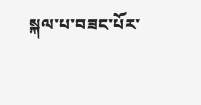སྐལ་པ་བཟང་པོར་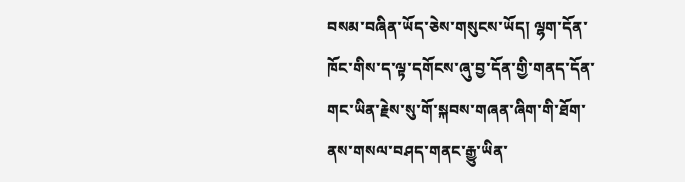བསམ་བཞིན་ཡོད་ཅེས་གསུངས་ཡོད། ལྷག་དོན་ཁོང་གིས་ད་ལྟ་དགོངས་ཞུ་བྱ་དོན་གྱི་གནད་དོན་གང་ཡིན་རྗེས་སུ་གོ་སྐབས་གཞན་ཞིག་གི་ཐོག་ནས་གསལ་བཤད་གནང་རྒྱུ་ཡིན་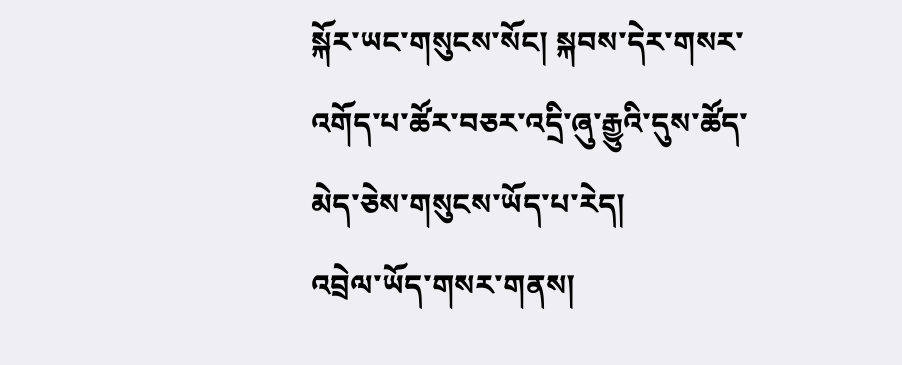སྐོར་ཡང་གསུངས་སོང། སྐབས་དེར་གསར་འགོད་པ་ཚོར་བཅར་འདྲི་ཞུ་རྒྱུའི་དུས་ཚོད་མེད་ཅེས་གསུངས་ཡོད་པ་རེད།
འབྲེལ་ཡོད་གསར་གནས།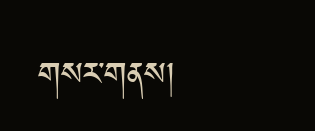གསར་གནས།